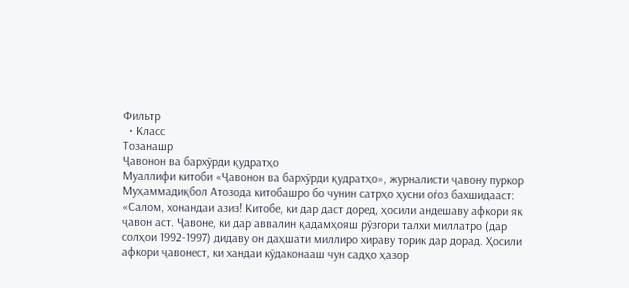Фильтр
  • Класс
Тозанашр
Ҷавонон ва бархўрди қудратҳо
Муаллифи китоби «Ҷавонон ва бархўрди қудратҳо», журналисти ҷавону пуркор Муҳаммадиқбол Атозода китобашро бо чунин сатрҳо ҳусни оѓоз бахшидааст: «Салом, хонандаи азиз! Китобе, ки дар даст доред, ҳосили андешаву афкори як ҷавон аст. Ҷавоне, ки дар аввалин қадамҳояш рўзгори талхи миллатро (дар солҳои 1992-1997) дидаву он даҳшати миллиро хираву торик дар дорад. Ҳосили афкори ҷавонест, ки хандаи кўдаконааш чун садҳо ҳазор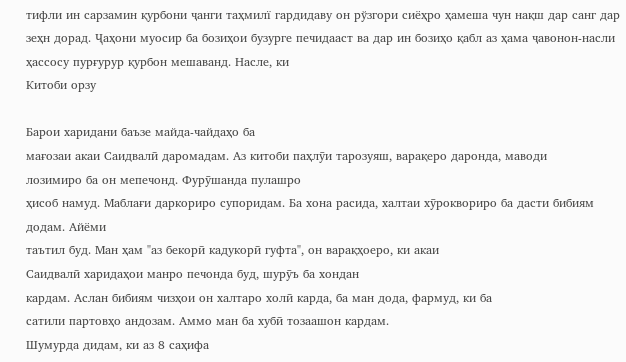тифли ин сарзамин қурбони ҷанги таҳмилї гардидаву он рўзгори сиёҳро ҳамеша чун нақш дар санг дар зеҳн дорад. Ҷаҳони муосир ба бозиҳои бузурге печидааст ва дар ин бозиҳо қабл аз ҳама ҷавонон-насли ҳассосу пурғурур қурбон мешаванд. Насле, ки
Китоби орзу

Барои харидани баъзе майда-чайдаҳо ба
мағозаи акаи Саидвалӣ даромадам. Аз китоби паҳлӯи тарозуяш, варақеро даронда, маводи
лозимиро ба он мепечонд. Фурӯшанда пулашро
ҳисоб намуд. Маблағи даркориро супоридам. Ба хона расида, халтаи хӯроквориро ба дасти бибиям додам. Айёми
таътил буд. Ман ҳам "аз бекорӣ кадукорӣ гуфта", он варақҳоеро, ки акаи
Саидвалӣ харидаҳои манро печонда буд, шурӯъ ба хондан
кардам. Аслан бибиям чизҳои он халтаро холӣ карда, ба ман дода, фармуд, ки ба
сатили партовҳо андозам. Аммо ман ба хубӣ тозаашон кардам.
Шумурда дидам, ки аз 8 саҳифа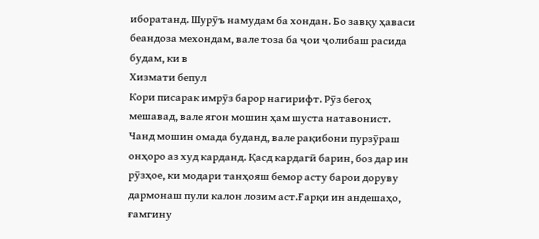иборатанд. Шурӯъ намудам ба хондан. Бо завқу ҳаваси
беандоза мехондам, вале тоза ба ҷои ҷолибаш расида будам, ки в
Хизмати бепул
Кори писарак имрӯз барор нагирифт. Рӯз бегоҳ мешавад, вале ягон мошин ҳам шуста натавонист. Чанд мошин омада буданд, вале рақибони пурзӯраш онҳоро аз худ карданд. Қасд кардагӣ барин, боз дар ин рӯзҳое, ки модари танҳояш бемор асту барои доруву дармонаш пули калон лозим аст.Ғарқи ин андешаҳо, ғамгину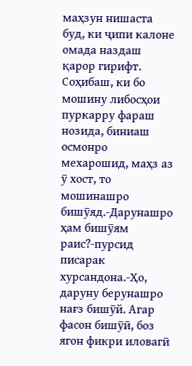маҳзун нишаста буд, ки ҷипи калоне омада наздаш қарор гирифт. Соҳибаш, ки бо мошину либосҳои пуркарру фараш нозида, биниаш осмонро мехарошид, маҳз аз ӯ хост, то мошинашро бишӯяд.-Дарунашро ҳам бишӯям раис?-пурсид писарак хурсандона.-Ҳо, даруну берунашро нағз бишӯй. Агар фасон бишӯӣ, боз ягон фикри иловагӣ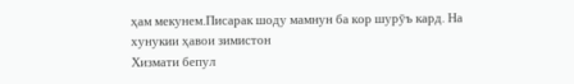ҳам мекунем.Писарак шоду мамнун ба кор шурӯъ кард. На хунукии ҳавои зимистон
Хизмати бепул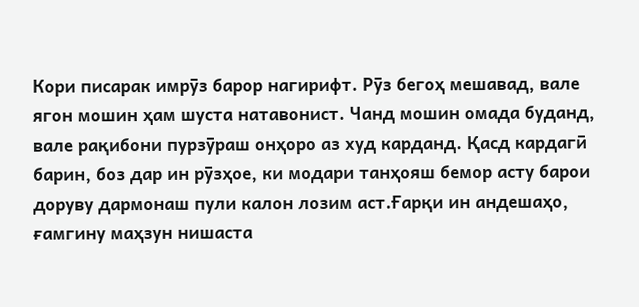Кори писарак имрӯз барор нагирифт. Рӯз бегоҳ мешавад, вале ягон мошин ҳам шуста натавонист. Чанд мошин омада буданд, вале рақибони пурзӯраш онҳоро аз худ карданд. Қасд кардагӣ барин, боз дар ин рӯзҳое, ки модари танҳояш бемор асту барои доруву дармонаш пули калон лозим аст.Ғарқи ин андешаҳо, ғамгину маҳзун нишаста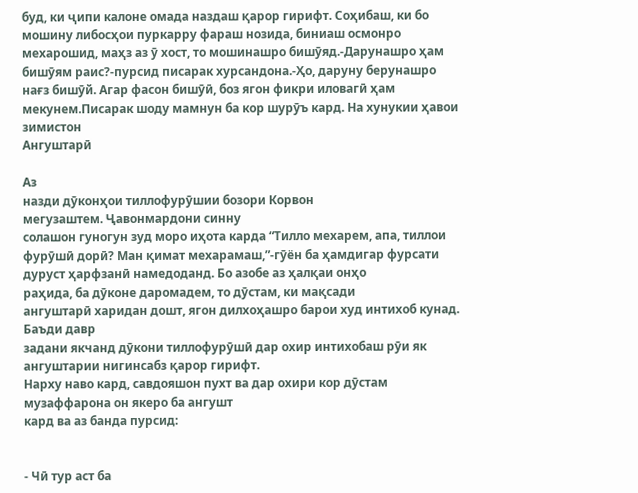буд, ки ҷипи калоне омада наздаш қарор гирифт. Соҳибаш, ки бо мошину либосҳои пуркарру фараш нозида, биниаш осмонро мехарошид, маҳз аз ӯ хост, то мошинашро бишӯяд.-Дарунашро ҳам бишӯям раис?-пурсид писарак хурсандона.-Ҳо, даруну берунашро нағз бишӯй. Агар фасон бишӯӣ, боз ягон фикри иловагӣ ҳам мекунем.Писарак шоду мамнун ба кор шурӯъ кард. На хунукии ҳавои зимистон
Ангуштарӣ

Аз
назди дӯконҳои тиллофурӯшии бозори Корвон
мегузаштем. Ҷавонмардони синну
солашон гуногун зуд моро иҳота карда “Тилло мехарем, апа, тиллои фурӯшӣ дорӣ? Ман қимат мехарамаш,”-гӯён ба ҳамдигар фурсати дуруст ҳарфзанӣ намедоданд. Бо азобе аз ҳалқаи онҳо
раҳида, ба дӯконе даромадем, то дӯстам, ки мақсади
ангуштарӣ харидан дошт, ягон дилхоҳашро барои худ интихоб кунад. Баъди давр
задани якчанд дӯкони тиллофурӯшӣ дар охир интихобаш рӯи як ангуштарии нигинсабз қарор гирифт.
Нарху наво кард, савдояшон пухт ва дар охири кор дӯстам музаффарона он якеро ба ангушт
кард ва аз банда пурсид:


- Чӣ тур аст ба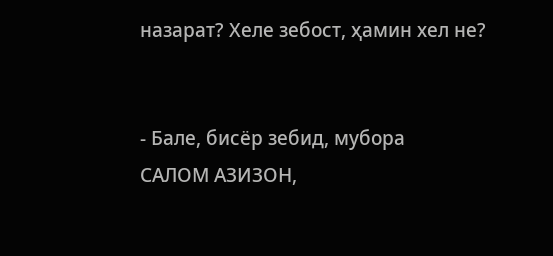назарат? Хеле зебост, ҳамин хел не?


- Бале, бисёр зебид, мубора
САЛОМ АЗИЗОН,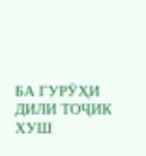БА ГУРӮҲИ ДИЛИ ТОҶИК ХУШ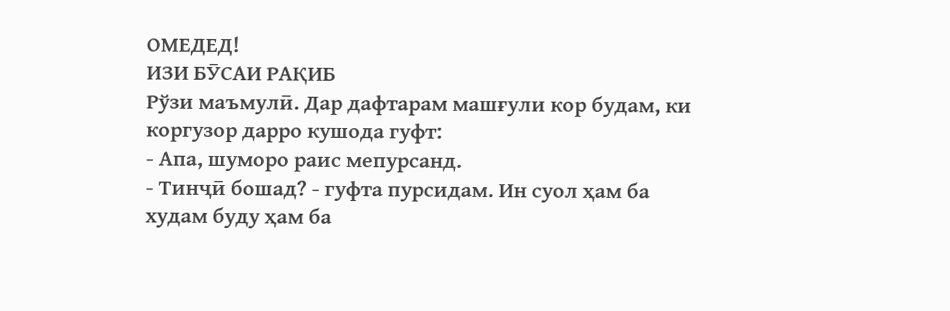ОМЕДЕД!
ИЗИ БӮСАИ РАҚИБ
Рўзи маъмулӣ. Дар дафтарам машғули кор будам, ки коргузор дарро кушода гуфт:
- Апа, шуморо раис мепурсанд.
- Тинҷӣ бошад? - гуфта пурсидам. Ин суол ҳам ба худам буду ҳам ба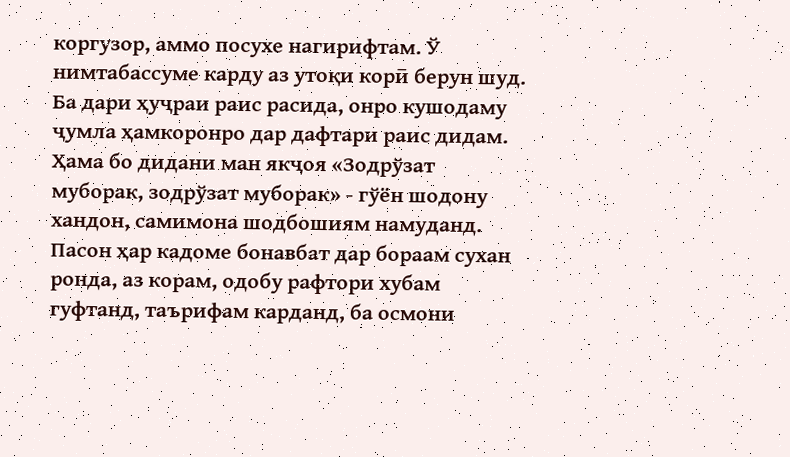коргузор, аммо посухе нагирифтам. Ў нимтабассуме карду аз утоқи корӣ берун шуд. Ба дари ҳуҷраи раис расида, онро кушодаму ҷумла ҳамкоронро дар дафтари раис дидам. Ҳама бо дидани ман якҷоя «Зодрўзат муборак, зодрўзат муборак» - гўён шодону хандон, самимона шодбошиям намуданд. Пасон ҳар кадоме бонавбат дар бораам сухан ронда, аз корам, одобу рафтори хубам гуфтанд, таърифам карданд, ба осмони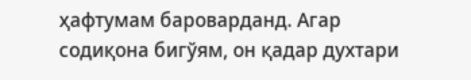ҳафтумам бароварданд. Агар содиқона бигўям, он қадар духтари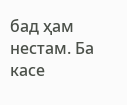бад ҳам нестам. Ба касе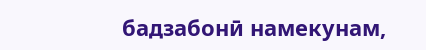бадзабонӣ намекунам,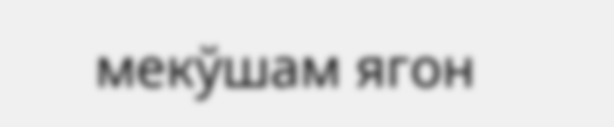мекўшам ягон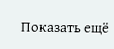Показать ещё